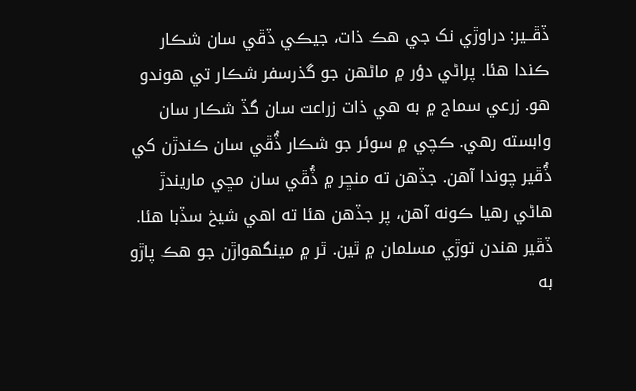ڏڦــير: دراوڙي نک جي هڪ ذات، جيڪي ڏڦي سان شڪار ڪندا هئا. پراڻي دؤر ۾ ماڻهن جو گذرسفر شڪار تي هوندو هو. زرعي سماج ۾ به هي ذات زراعت سان گڏ شڪار سان وابسته رهي. ڪچي ۾ سوئر جو شڪار ڏُڦي سان ڪندڙن کي ڏُڦير چوندا آهن. جڏهن ته منڇر ۾ ڏُڦي سان مڇي ماريندڙ هاڻي رهيا ڪونه آهن، پر جڏهن هئا ته اهي شيخ سڏبا هئا. ڏڦير هندن توڙي مسلمان ۾ ٿين. ٿر ۾ مينگهواڙن جو هڪ پاڙو به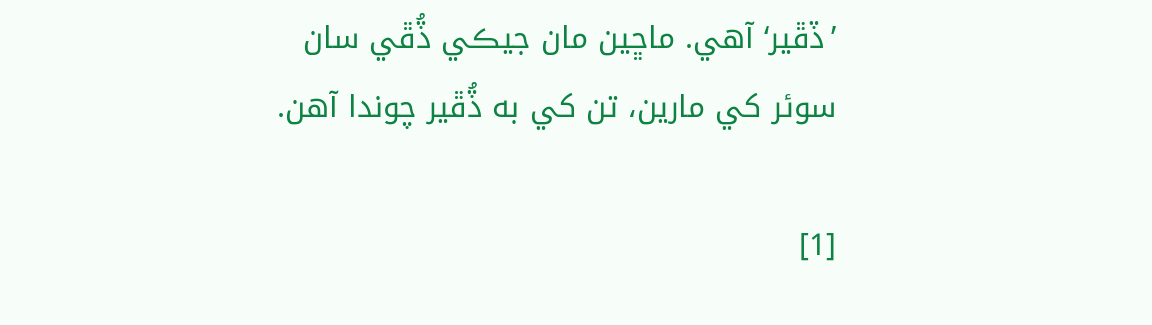’ڏڦير‘ آهي. ماڇين مان جيڪي ڏُڦي سان سوئر کي مارين، تن کي به ڏُڦير چوندا آهن.

[1]